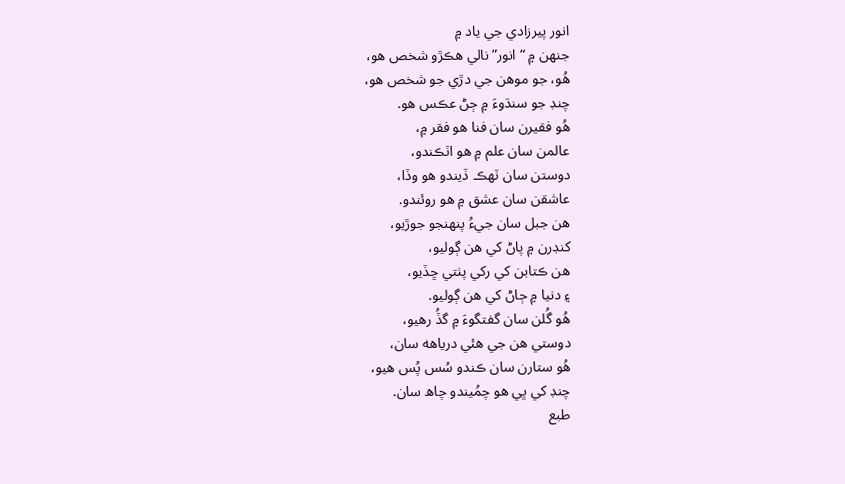انور پيرزادي جي ياد ۾
جنهن ۾ “انور” نالي هڪڙو شخص هو،
هُو، جو موهن جي دڙي جو شخص هو،
چنڊ جو سنڌوءَ ۾ ڄڻ عڪس هو.
هُو فقيرن سان فنا هو فقر ۾،
عالمن سان علم ۾ هو اٽڪندو،
دوستن سان ٽهڪ ڏيندو هو وڏا،
عاشقن سان عشق ۾ هو روئندو.
هن جبل سان جيءُ پنهنجو جوڙيو،
کنڊرن ۾ پاڻ کي هن ڳوليو،
هن ڪتابن کي رکي پٺتي ڇڏيو،
۽ دنيا ۾ ڄاڻ کي هن ڳوليو.
هُو گُلن سان گفتگوءَ ۾ گڏُ رهيو،
دوستي هن جي هئي درياهه سان،
هُو ستارن سان ڪندو سُس پُس هيو،
چنڊ کي ڀي هو چمُيندو چاھ سان.
طبع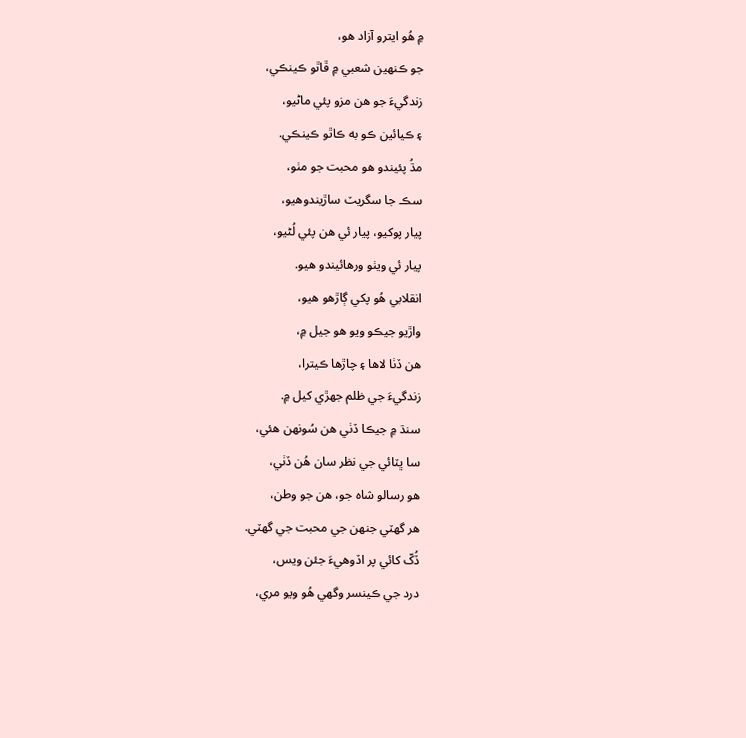۾ ھُو ايترو آزاد هو،
جو ڪنهين شعبي ۾ ڦاٿو ڪينڪي،
زندگيءَ جو هن مزو پئي ماڻيو،
۽ ڪيائين ڪو به ڪاٿو ڪينڪي.
مڌُ پئيندو هو محبت جو مٺو،
سڪ جا سگريٽ ساڙيندوهيو،
پيار پوکيو، پيار ئي هن پئي لُڻيو،
پيار ئي ويٺو ورهائيندو هيو.
انقلابي هُو پکي ڳاڙهو هيو،
واڙيو جيڪو ويو هو جيل ۾،
هن ڏٺا لاها ۽ چاڙها ڪيترا،
زندگيءَ جي ظلم جهڙي کيل ۾.
سنڌ ۾ جيڪا ڏٺي هن سُونهن هئي،
سا ڀٽائي جي نظر سان هُن ڏٺي،
هو رسالو شاه جو، هن جو وطن،
هر گهٽي جنهن جي محبت جي گهٽي.
ڏُکّ کائي پر اڏوهيءَ جئن ويس،
درد جي ڪينسر وگهي هُو ويو مري،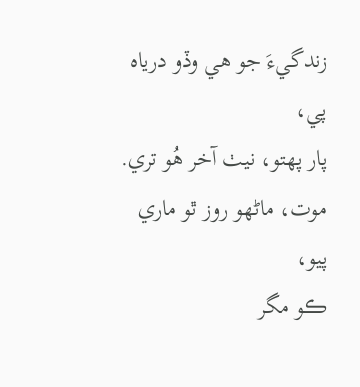زندگيءَ جو هي وڏو درياه پي،
پار پهتو، نيٺ آخر هُو تري.
موت، ماڻهو روز ٿو ماري پيو،
ڪو مگر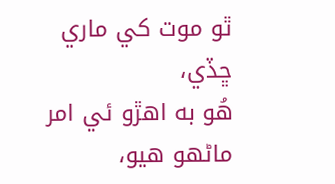ٿو موت کي ماري ڇڏي،
هُو به اهڙو ئي امر ماڻهو هيو،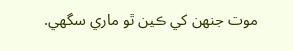موت جنهن کي ڪين ٿو ماري سگهي.